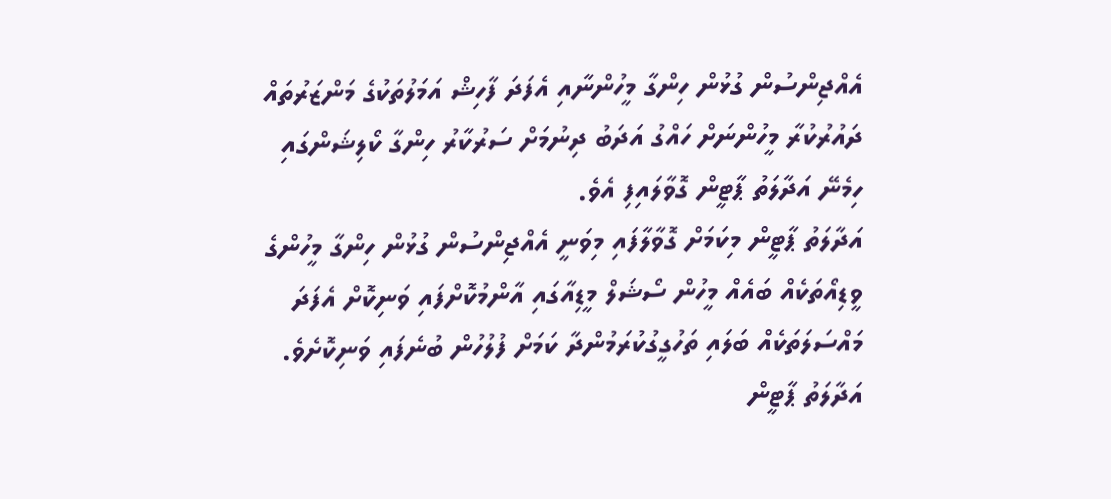އެއްޖިންސުން ގުޅުން ހިންގާ މީހުންނާއި އެފަދަ ފާހިޝް އަމަލުތަކުގެ މަންޒަރުތައް ދައުރުކުރާ މީހުންނަށް ހައްގު އަދަބު ދިނުމަށް ސަރުކާރު ހިންގާ ކޯލިޝަންގައި ހިމެނޭ އަދާލަތު ޕާޓީން ގޮވާލައިފި އެވެ.
އަދާލަތު ޕާޓީން މިކަމަށް ގޮވާލާފައި މިވަނީ އެއްޖިންސުން ގުޅުން ހިންގާ މީހުންގެ ވީޑިއޯތަކެއް ބައެއް މީހުން ސޯޝަލް މީޑިއާގައި އާންމުކޮށްފައި ވަނިކޮށް އެފަދަ މައްސަލަތަކެއް ބަލައި ތަހުގީގުކުރަމުންދާ ކަމަށް ފުލުހުން ބުނެފައި ވަނިކޮށެވެ.
އަދާލަތު ޕާޓީން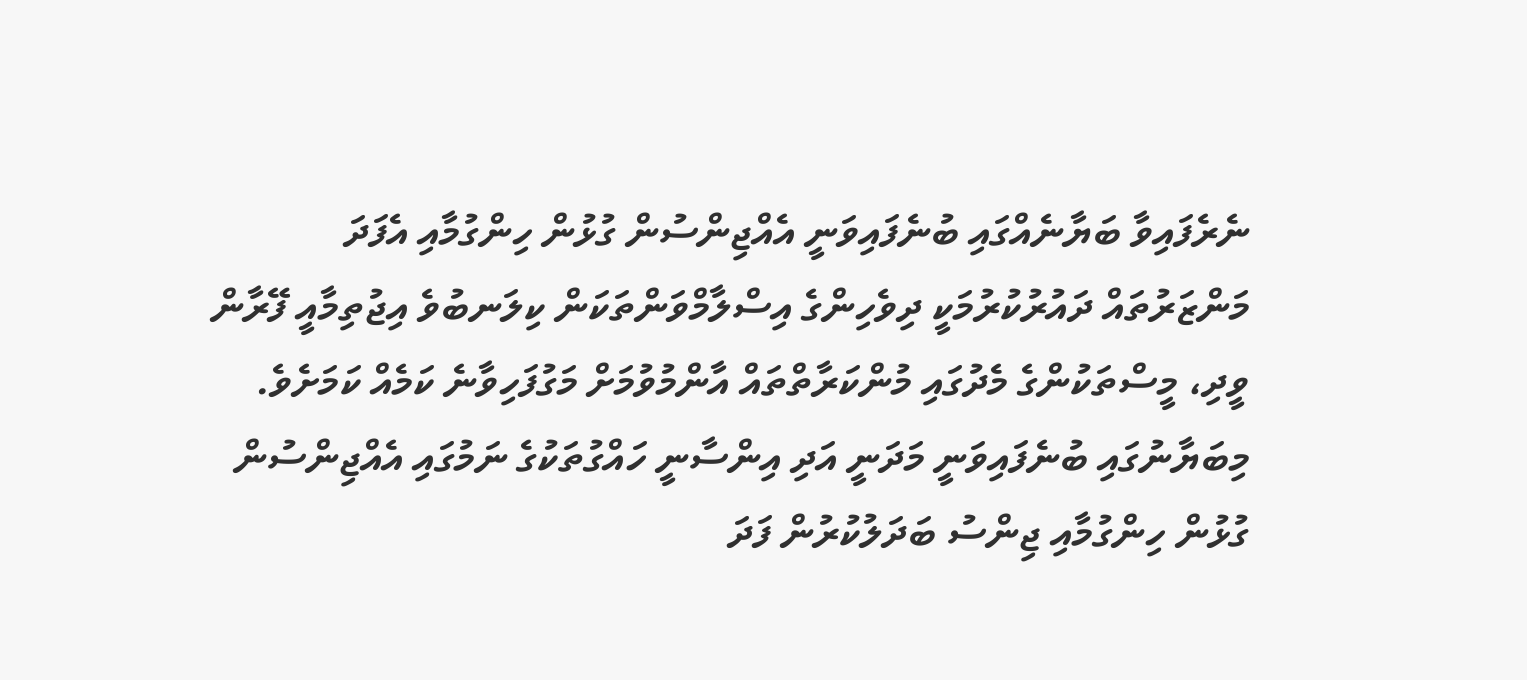ނެރެފައިވާ ބަޔާނެއްގައި ބުނެފައިވަނީ އެއްޖިންސުން ގުޅުން ހިންގުމާއި އެފަދަ މަންޒަރުތައް ދައުރުކުރުމަކީ ދިވެހިންގެ އިސްލާމްވަންތަކަން ކިލަނބުވެ އިޖުތިމާއީ ފޭރާން ވީދި، މީސްތަކުންގެ މެދުގައި މުންކަރާތްތައް އާންމުވުމަށް މަގުފަހިވާނެ ކަމެއް ކަމަށެވެ.
މިބަޔާނުގައި ބުނެފައިވަނީ މަދަނީ އަދި އިންސާނީ ހައްގުތަކުގެ ނަމުގައި އެއްޖިންސުން ގުޅުން ހިންގުމާއި ޖިންސު ބަދަލުކުރުން ފަދަ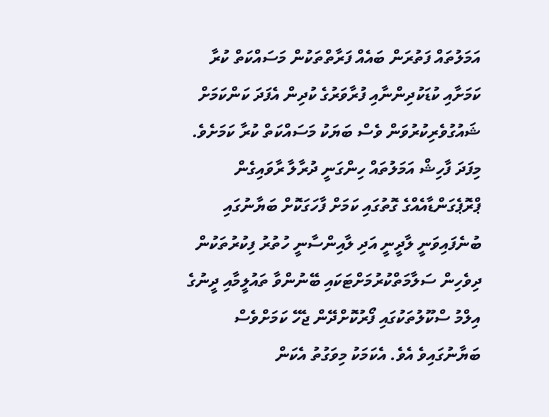އަމަލުތައް ފަތުރަން ބައެއް ފަރާތްތަކުން މަސައްކަތް ކުރާ ކަމަށާއި ކުޑަކުދިންނާއި ފުރާވަރުގެ ކުދިން އެފަދަ ކަންކަމަށް ޝައުގުވެރިކުރުވަން ވެސް ބަޔަކު މަސައްކަތް ކުރާ ކަމަށެވެ.
މިފަދަ ފާހިޝް އަމަލުތައް ހިންގަނީ ދުރާލާ ރާވައިގެން ޕްރޮޕެގަންޑާއެއްގެ ގޮތުގައި ކަމަށް ފާހަގަކޮށް ބަޔާނުގައި ބުނެފައިވަނީ ލާދީނީ އަދި ލާއިންސާނީ ހުތުރު ފިކުރުތަކުން ދިވެހިން ސަލާމަތްކުރުމަށްޓަކައި ބޭނުންވާ ތައުލީމާއި ދީނުގެ އިލްމު ސްކޫލުތަކުގައި ފޯރުކޮށްދޭން ޖެހޭ ކަމަށްވެސް ބަޔާނުގައިވެ އެވެ. އެކަމަކު މިވަގުތު އެކަން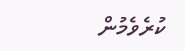ކުރެވެމުން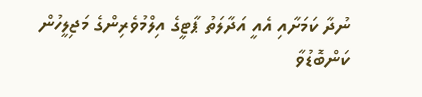ނުދާ ކަމަށާއި އެއީ އަދާލަތު ޕާޓީގެ އިލްމުވެރިންގެ މަޖިލީހުން ކަންބޮޑުވާ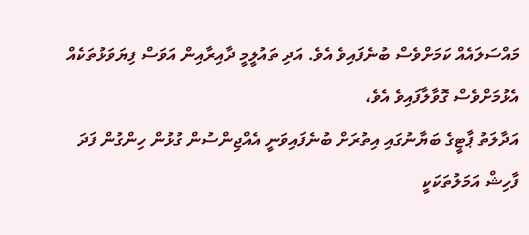މައްސަލައެއް ކަމަށްވެސް ބުނެފައިވެ އެވެ. އަދި ތައުލީމީ ދާއިރާއިން އަވަސް ފިޔަވަޅުތަކެއް އެޅުމަށްވެސް ގޮވާލާފައިވެ އެވެ،
އަދާލަތު ޕާޓީގެ ބަޔާނުގައި އިތުރަށް ބުނެފައިވަނީ އެއްޖިންސުން ގުޅުން ހިންގުން ފަދަ ފާހިޝް އަމަލުތަކަކީ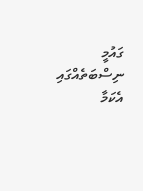ގައުމީ ނިސްބަތެއްގައި އެކަމާ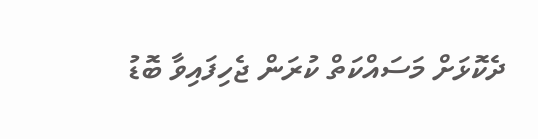ދެކޮޅަށް މަސައްކަތް ކުރަން ޖެހިފައިވާ ބޮޑު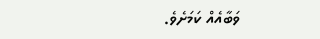ވަބާއެއް ކަމަށެވެ.